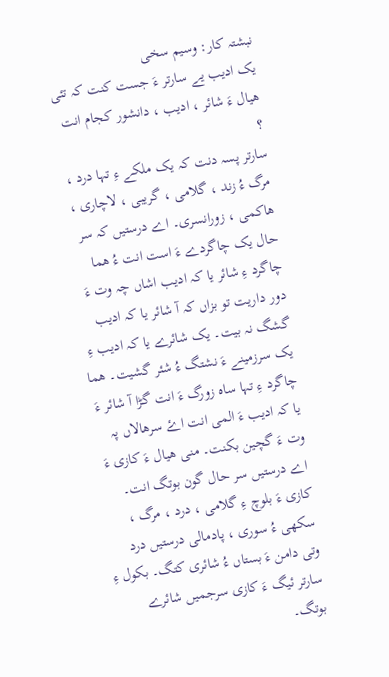نبشتہ کار: وسیم سخی
یک ادیب یے سارتر ءَ جست کنت کہ تئی ھیال ءَ شائر ، ادیب ، دانشور کجام انت ؟
سارتر پسہ دنت کہ یک ملکے ءِ تہا درد ، مرگ ءُ زند ، گلامی ، گریبی ، لاچاری ، ھاکمی ، زورانسری۔ اے درستیں کہ سر حال یک چاگردے ءَ است انت ءُ ھما چاگرد ءِ شائر یا کہ ادیب اشاں چہ وت ءَ دور داریت تو بزاں کہ آ شائر یا کہ ادیب گشگ نہ بیت۔ یک شائرے یا کہ ادیب ءِ یک سرزمینے ءَ نشتگ ءُ شئر گشیت۔ ھما چاگرد ءِ تہا ساہ زورگ ءَ انت گڑا آ شائر ءَ یا کہ ادیب ءَ المی انت اۓ سرھالاں پہ وت ءَ گچین بکنت۔ منی ھیال ءَ کازی ءَ اے درستیں سر حال گون بوتگ انت۔ کازی ءَ بلوچ ءِ گلامی ، درد ، مرگ ، سکھی ءُ سوری ، پادمالی درستیں درد وتی دامن ءَ بستاں ءُ شائری کتگ۔ بکول ءِ سارتر ئیگ ءَ کازی سرجمیں شائرے بوتگ۔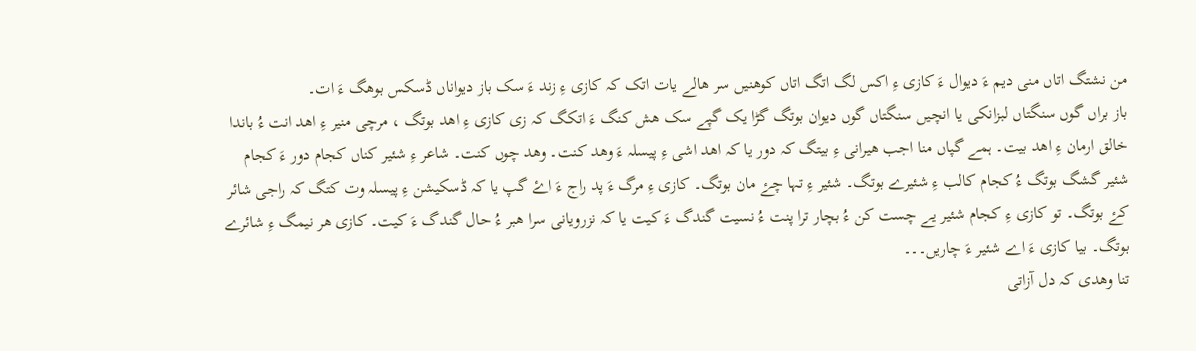من نشتگ اتاں منی دیم ءَ دیوال ءَ کازی ءِ اکس لگ اتگ اتاں کوھنیں سر ھالے یات اتک کہ کازی ءِ زند ءَ سک باز دیواناں ڈسکس بوھگ ءَ ات۔
باز براں گوں سنگتاں لبزانکی یا انچیں سنگتاں گوں دیوان بوتگ گڑا یک گپے سک ھش کنگ ءَ اتکگ کہ زی کازی ءِ اهد بوتگ ، مرچی منیر ءِ اهد انت ءُ باندا خالق ارمان ءِ اهد بیت۔ ہمے گپاں منا اجب ھیرانی ءِ بیتگ کہ دور یا کہ اھد اشی ءِ پیسلہ ءَ وھد کنت۔ وھد چوں کنت۔ شاعر ءِ شئیر کناں کجام دور ءَ کجام شئیر گشگ بوتگ ءُ کجام کالب ءِ شئیرے بوتگ۔ شئیر ءِ تہا چۓ مان بوتگ۔ کازی ءِ مرگ ءَ پد راج ءَ اۓ گپ یا کہ ڈسکیشن ءِ پیسلہ وت کتگ کہ راجی شائر کۓ بوتگ۔ تو کازی ءِ کجام شئیر یے چست کن ءُ بچار ترا پنت ءُ نسیت گندگ ءَ کیت یا کہ نزرویانی سرا ھبر ءُ حال گندگ ءَ کیت۔ کازی ھر نیمگ ءِ شائرے بوتگ۔ بیا کازی ءَ اے شئیر ءَ چاریں۔۔۔
تنا وھدی کہ دل آزاتی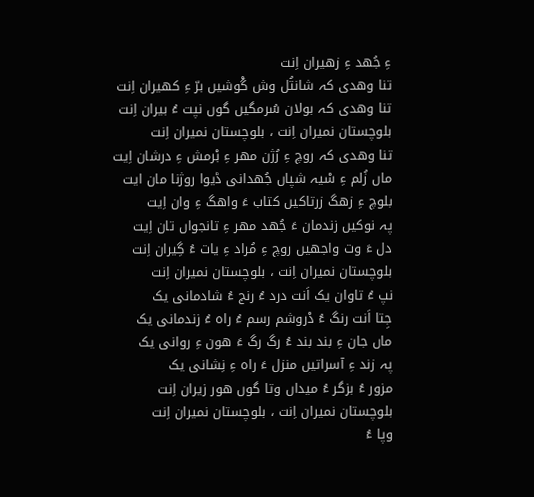ءِ جُھد ءِ زھیران اِنت
تنا وھدی کہ شانتُل وش گْوشیں برّ ءِ کھیران اِنت
تنا وھدی کہ بولان سُرمگیں گوں نپت ءُ بیران اِنت
بلوچستان نمیران اِنت ، بلوچستان نمیران اِنت
تنا وھدی کہ روچ ءِ رُژن مھر ءِ بْرمش ءِ درشان اِیت
ماں زُلم ءِ سْیہ شپاں جُھدانی ڈیوا روژنا مان ایت
بلوچ ءِ زھگ زرتاکیں کتاب ءَ واھگ ءِ وان اِیت
پہ نوکیں زندمان ءَ جُھد مھر ءِ تانجواں تان اِیت
دل ءَ وت واجھیں روچ ءِ مُراد ءِ یات ءُ گِیران اِنت
بلوچستان نمیران اِنت ، بلوچستان نمیران اِنت
نپ ءُ تاوان یک اَنت درد ءُ رنج ءُ شادمانی یک
جِتا اَنت رنگ ءُ دْروشم رسم ءُ راہ ءُ زندمانی یک
ماں جان ءِ بند بند ءُ رگ رگ ءَ ھون ءِ روانی یک
پہ زند ءِ آسراتیں منزل ءَ راہ ءِ نِشانی یک
مزور ءُ بزگر ءُ میداں وتا گوں ھور زیران اِنت
بلوچستان نمیران اِنت ، بلوچستان نمیران اِنت
وپا ءُ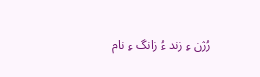رُژن ءِ زند ءُ زانگ ءِ نام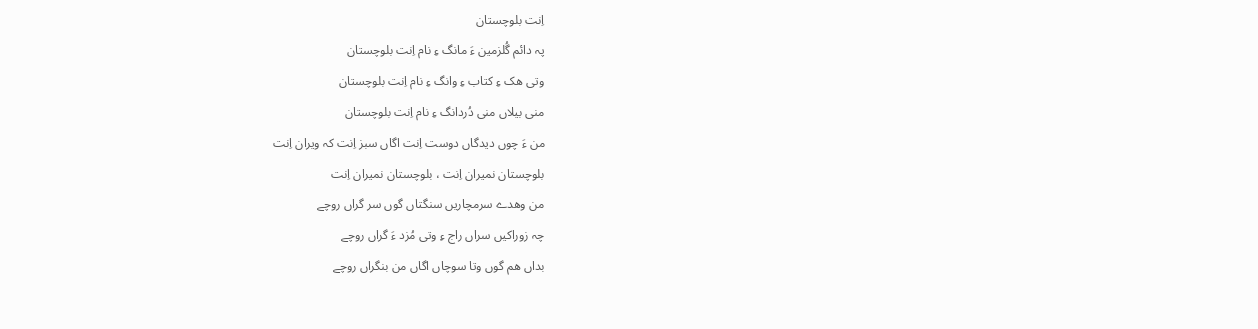اِنت بلوچستان
پہ دائم گُلزمین ءَ مانگ ءِ نام اِنت بلوچستان
وتی ھک ءِ کتاب ءِ وانگ ءِ نام اِنت بلوچستان
منی بیلاں منی دُردانگ ءِ نام اِنت بلوچستان
من ءَ چوں دیدگاں دوست اِنت اگاں سبز اِنت کہ ویران اِنت
بلوچستان نمیران اِنت ، بلوچستان نمیران اِنت
من وهدے سرمچاریں سنگتاں گوں سر گراں روچے
چہ زوراکیں سراں راج ءِ وتی مُزد ءَ گراں روچے
بداں هم گوں وتا سوچاں اگاں من بنگراں روچے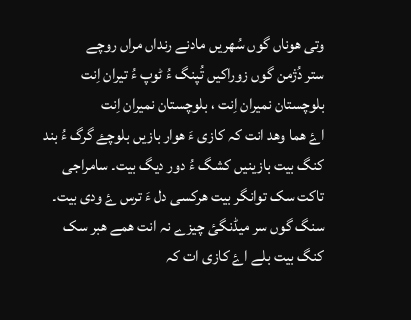وتی هوناں گوں سُهریں مادنے رنداں مراں روچے
ستر دُژمن گوں زوراکیں تُپنگ ءُ ٹوپ ءُ تیران اِنت
بلوچستان نمیران اِنت ، بلوچستان نمیران اِنت
اۓ ھما وھد انت کہ کازی ءَ ھوار بازیں بلوچۓ گرگ ءُ بند کنگ بیت بازینیں کشگ ءُ دور دیگ بیت۔ سامراجی تاکت سک توانگر بیت ھرکسی دل ءَ ترس ۓ ودی بیت۔ سنگ گوں سر میڈنگئ چیزے نہ انت ھمے ھبر سک کنگ بیت بلے اۓ کازی ات کہ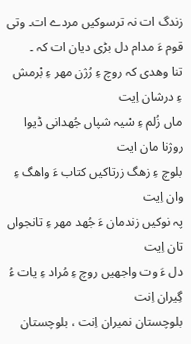زندگ ات نہ ترسوکیں مردے ات۔ وتی قوم ءَ مدام دل بڑی دیان ات کہ ۔
تنا وھدی کہ روچ ءِ رُژن مھر ءِ بْرمش ءِ درشان اِیت
ماں زُلم ءِ سْیہ شپاں جُھدانی ڈیوا روژنا مان ایت
بلوچ ءِ زھگ زرتاکیں کتاب ءَ واھگ ءِ وان اِیت
پہ نوکیں زندمان ءَ جُھد مھر ءِ تانجواں تان اِیت
دل ءَ وت واجھیں روچ ءِ مُراد ءِ یات ءُ گِیران اِنت
بلوچستان نمیران اِنت ، بلوچستان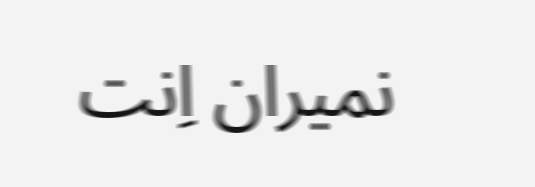نمیران اِنت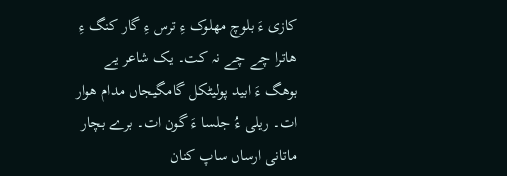کازی ءَ بلوچ مهلوک ءِ ترس ءِ گار کنگ ءِ هاترا چے چے نہ کت۔ یک شاعر یے بوھگ ءَ ابید پولیٹکل گامگیجاں مدام ھوار ات۔ ریلی ءُ جلسا ءَ گون ات۔ برے بچار ماتانی ارساں ساپ کنان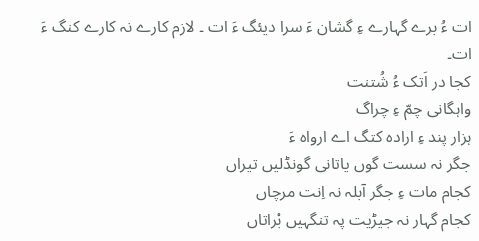ات ءُ برے گہارے ءِ گشان ءَ سرا دیئگ ءَ ات ۔ لازم کارے نہ کارے کنگ ءَ ات۔
کجا در اَتک ءُ شُتنت
واہگانی چمّ ءِ چراگ
ہزار پند ءِ ارادہ کتگ اے ارواہ ءَ
جگر نہ سست گوں یاتانی گونڈلیں تیراں
کجام مات ءِ جگر آبلہ نہ اِنت مرچاں
کجام گہار نہ جیڑیت پہ تنگہیں بْراتاں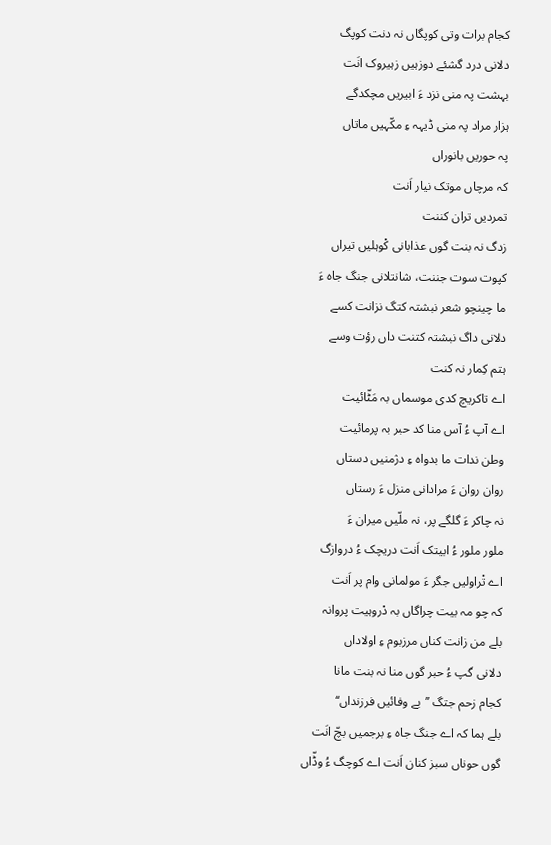کجام برات وتی کوپگاں نہ دنت کوپگ
دلانی درد گشئے دوزہیں زہیروک انَت
بہشت پہ منی نزد ءَ ابیریں مچکدگے
ہزار مراد پہ منی ڈیہہ ءِ مکّہیں ماتاں
پہ حوریں بانوراں
کہ مرچاں موتک نیار اَنت
تمردیں تران کننت
زدگ نہ بنت گوں عذابانی کْوہلیں تیراں
کپوت سوت جننت، شانتلانی جنگ جاہ ءَ
ما چینچو شعر نبشتہ کتگ نزانت کسے
دلانی داگ نبشتہ کتنت داں رؤت وسے
ہتم کِمار نہ کنت
اے تاکریچ کدی موسماں بہ مَٹّائیت
اے آپ ءُ آس منا کد حبر بہ پرمائیت
وطن ندات ما بدواہ ءِ دژمنیں دستاں
روان روان ءَ مرادانی منزل ءَ رستاں
نہ چاکر ءَ گلگے پر، نہ ملّیں میران ءَ
ملور ملور ءُ ابیتک اَنت دریچک ءُ دروازگ
اے تْراولیں جگر ءَ مولمانی وام پر اَنت
کہ چو مہ بیت چراگاں بہ دْروہیت پروانہ
بلے من زانت کناں مرزبوم ءِ اولاداں
دلانی گپ ءُ حبر گوں منا نہ بنت مانا
کجام زحم جتگ ’’بے وفائیں فرزنداں‘‘
بلے ہما کہ اے جنگ جاہ ءِ برجمیں بچّ انَت
گوں حوناں سبز کنان اَنت اے کوچگ ءُ وڈّاں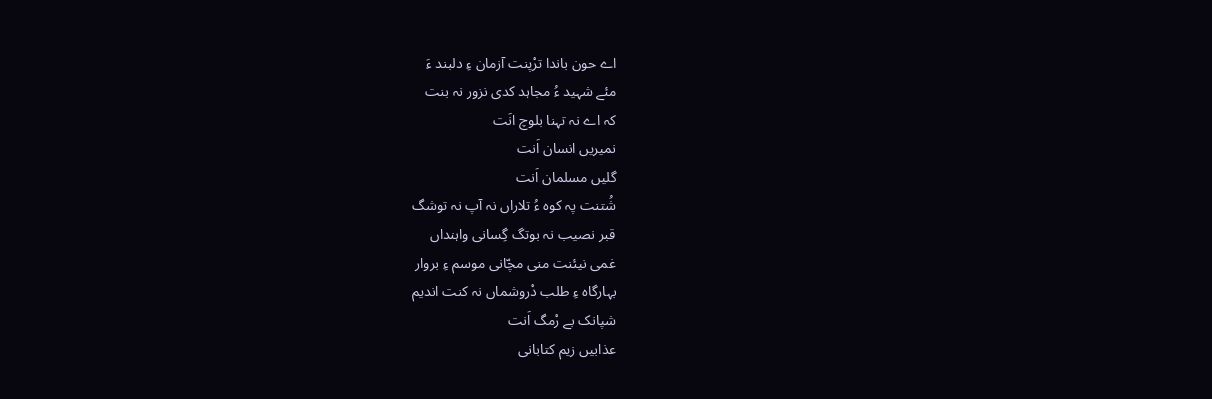اے حون باندا ترْپنت آزمان ءِ دلبند ءَ
مئے شہید ءُ مجاہد کدی نزور نہ بنت
کہ اے نہ تہنا بلوچ انَت
نمیریں انسان اَنت
گلیں مسلمان اَنت
شُتنت پہ کوہ ءُ تلاراں نہ آپ نہ توشگ
قبر نصیب نہ بوتگ گِسانی واہنداں
غمی نیئنت منی مچّانی موسم ءِ بروار
بہارگاہ ءِ طلب دْروشماں نہ کنت اندیم
شپانک بے رْمگ اَنت
عذابیں زیم کتابانی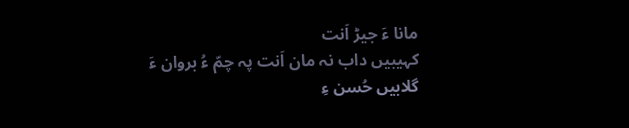مانا ءَ جیڑ اَنت
کہیبیں داب نہ مان اَنت پہ چمّ ءُ بروان ءَ
گلابیں حُسن ءِ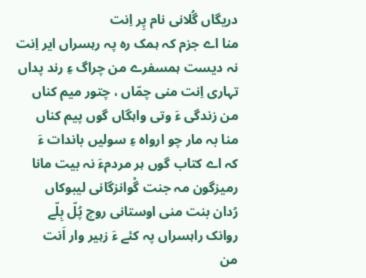دریگاں گُلانی نام پِر اِنت
منا اے جزم کہ ہمک رہ پہ رہسراں ایر اِنت
نہ دیست ہمسفرے من چراگ ءِ رند پداں
تہاری اِنت منی چمّاں ، چتور میم کناں
من زندگی ءَ وتی واہگاں گوں پیم کناں
منا بہ مار چو ارواہ ءِ سولیں باندات ءَ
کہ اے کتاب گوں ہر مردمءَ نہ بیت مانا
رمیزگون مہ جنت گْوانزگانی لیبوکاں
رُدان بنت منی اوستانی روچ پُلّ بِلّے
روانک راہسراں پہ کئے ءَ زہیر وار اَنت
من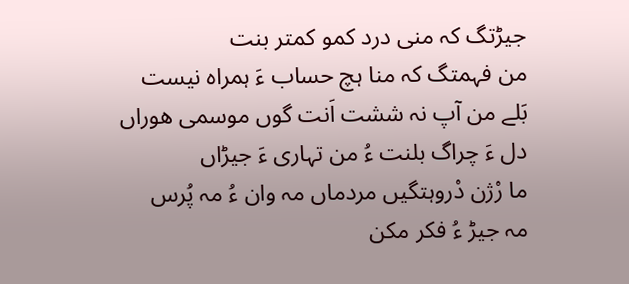جیڑتگ کہ منی درد کمو کمتر بنت
من فہمتگ کہ منا ہچ حساب ءَ ہمراہ نیست
بَلے من آپ نہ ششت اَنت گوں موسمی ھوراں
دل ءَ چراگ بلنت ءُ من تہاری ءَ جیڑاں
ما رْژن دْروہتگیں مردماں مہ وان ءُ مہ پُرس
مہ جیڑ ءُ فکر مکن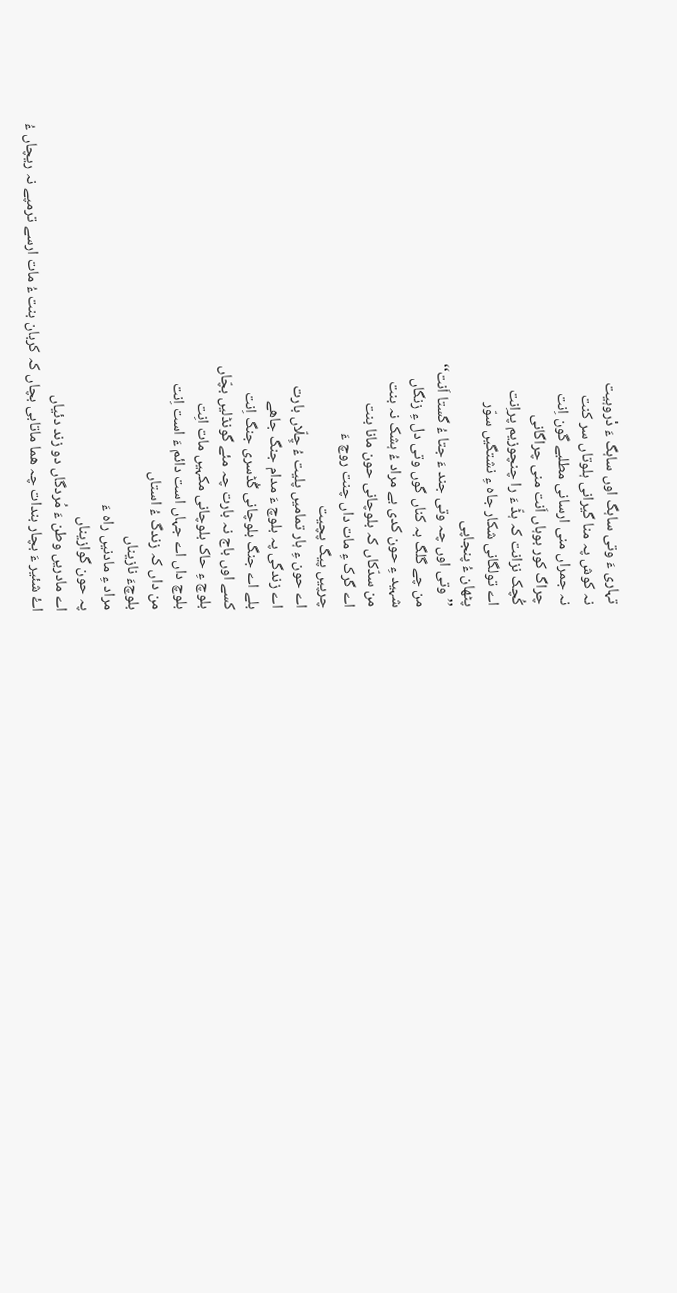تہاری ءَ وتی ساہگ اوں ساہگ ءَ دْروہیت
نہ کوش پہ منا گیرانی ہلوتاں سر کنت
نہ جمراں منی ارسانی مطلبے گون اِنت
چراگ کور بوہاں اَنت منی چراگانی
کُچک نزانت کہ ہڈّ ءَ را چنچوزیم پراِنت
اے تولگانی شکار جاہ ءِ نشتگیں سوّر
پٹھان ءُ پنجاپی
’’وتی اوں چہ وتی جند ءَ جتا ءُ گستا اَنت‘‘
من چے گلگ بہ کناں گوں وتی دل ءِ زنگاں
شہید ءِ حون کدی بے مراد ءُ ہشک نہ بنت
من سدّکاں کہ بلوچانی حون مانا بنت
اے گرک ءِ مات داں چنت روچ ءَ
چرپیں پیگ پچیت
اے حون ءِ ہار تمامیں پلیت ءُ چِلّاں بارت
اے زندگی پہ بلوچ ءَ مدام جنگ جاھے
بلے اے جنگ بلوچانی گُڈسری جنگ اِنت
کسے اوں باج نہ بارت چہ مئے گونڈلیں بچّاں
بلوچ ءِ حاک بلوچانی مکہیں مات انِت
بلوچ داں اے جہاں است دائم ءَ است اِنت
من داں کہ زندگ ءُ استاں
بلوچءَ نازیناں
مراد ءِ مادنیں راہ ءَ
پہ حون گوازیناں
اے مادریں وطن ءَ مُردگاں دو زند دئیاں
اۓ شئیر ءَ بچار بندات چہ ھما ماتابی بچاں کہ کربان بنت ءُ مات ارسے ترمپے نہ ریچاں ءُ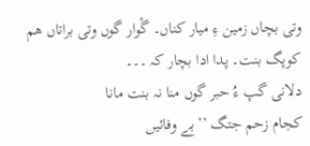وتی بچاں زمین ءِ میار کناں۔ گْوار گوں وتی براتاں ھم کوپگ بنت۔ پدا ادا بچار کہ ۔۔۔
دلانی گپ ءُ حبر گوں منا نہ بنت مانا
کجام زحم جتگ ’’بے وفائیں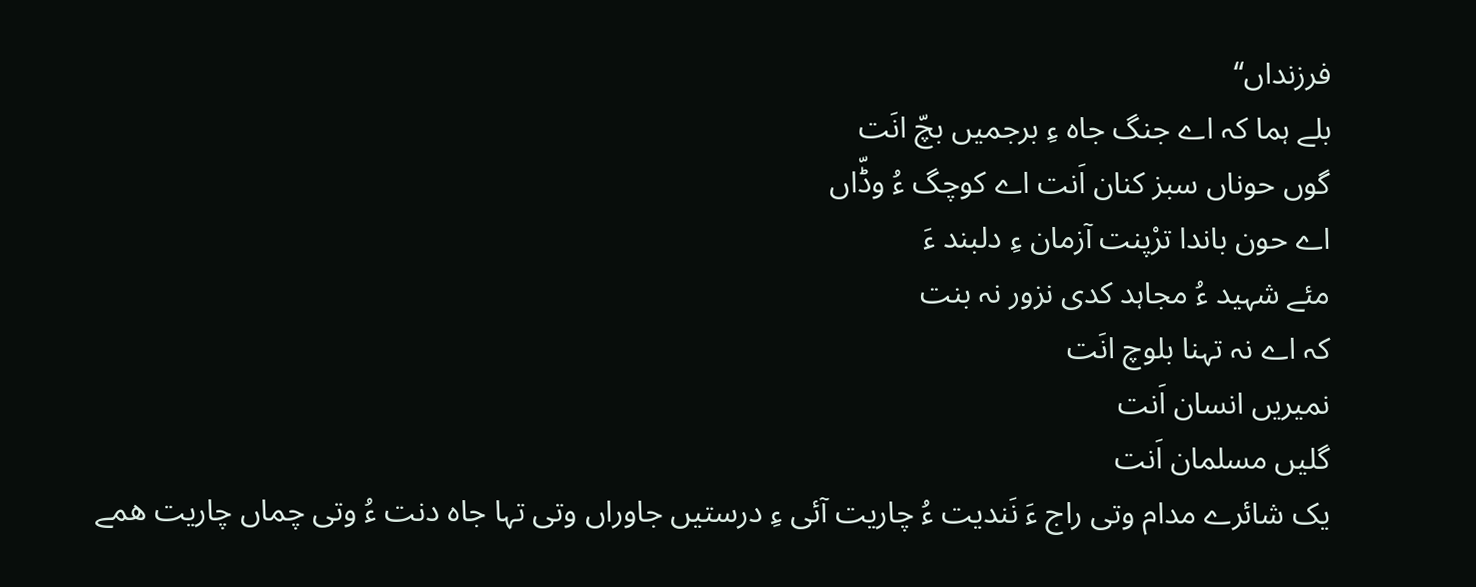فرزنداں‘‘
بلے ہما کہ اے جنگ جاہ ءِ برجمیں بچّ انَت
گوں حوناں سبز کنان اَنت اے کوچگ ءُ وڈّاں
اے حون باندا ترْپنت آزمان ءِ دلبند ءَ
مئے شہید ءُ مجاہد کدی نزور نہ بنت
کہ اے نہ تہنا بلوچ انَت
نمیریں انسان اَنت
گلیں مسلمان اَنت
یک شائرے مدام وتی راج ءَ نَندیت ءُ چاریت آئی ءِ درستیں جاوراں وتی تہا جاہ دنت ءُ وتی چماں چاریت ھمے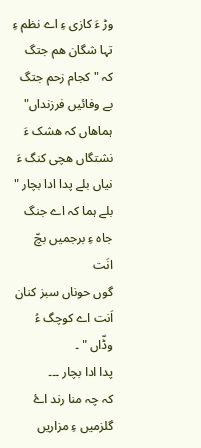وڑ ءَ کازی ءِ اے نظم ءِ تہا شگان ھم جتگ کہ " کجام زحم جتگ بے وفائیں فرزنداں" ہماھاں کہ ھشک ءَ نشتگاں ھچی کنگ ءَ نیاں بلے پدا ادا بچار " بلے ہما کہ اے جنگ جاہ ءِ برجمیں بچّ انَت
گوں حوناں سبز کنان اَنت اے کوچگ ءُ وڈّاں " ۔
پدا ادا بچار ۔۔۔
کہ چہ منا رند اۓ گلزمیں ءِ مزاریں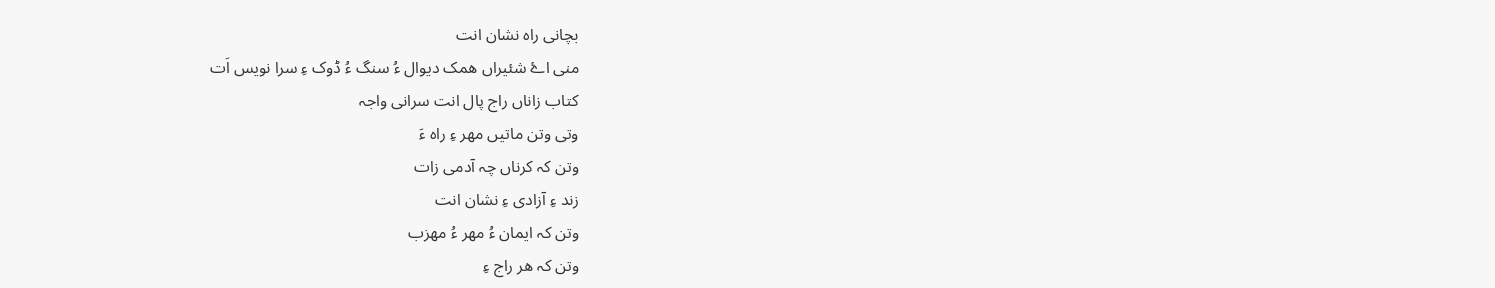بچانی راہ نشان انت
منی اۓ شئیراں ھمک دیوال ءُ سنگ ءُ ڈوک ءِ سرا نویس اَت
کتاب زاناں راج پال انت سرانی واجہ
وتی وتن ماتیں مھر ءِ راہ ءَ
وتن کہ کرناں چہ آدمی زات
زند ءِ آزادی ءِ نشان انت
وتن کہ ایمان ءُ مھر ءُ مھزب
وتن کہ ھر راج ءِ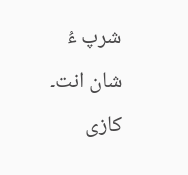شرپ ءُ شان انت۔
کازی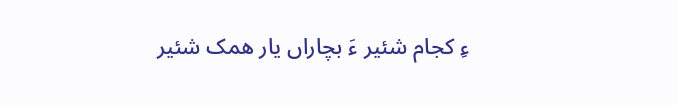ءِ کجام شئیر ءَ بچاراں یار ھمک شئیر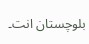بلوچستان انت۔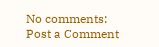No comments:
Post a Comment